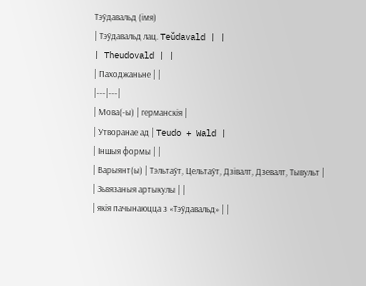Тэўдавальд (імя)
| Тэўдавальд лац. Teŭdavald | |
| Theudovald | |
| Паходжаньне | |
|---|---|
| Мова(-ы) | германскія |
| Утворанае ад | Teudo + Wald |
| Іншыя формы | |
| Варыянт(ы) | Тэльтаўт, Цельтаўт, Дзівалт, Дзевалт, Тывульт |
| Зьвязаныя артыкулы | |
| якія пачынаюцца з «Тэўдавальд» | |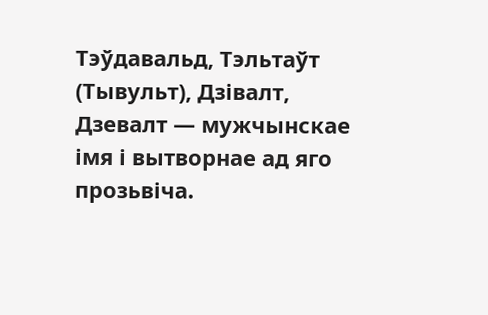Тэўдавальд, Тэльтаўт (Тывульт), Дзівалт, Дзевалт — мужчынскае імя і вытворнае ад яго прозьвіча.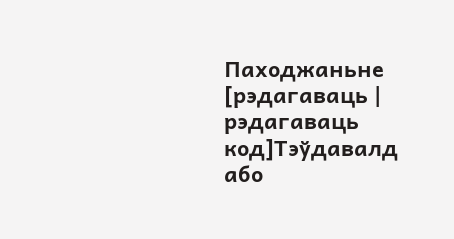Паходжаньне
[рэдагаваць | рэдагаваць код]Тэўдавалд або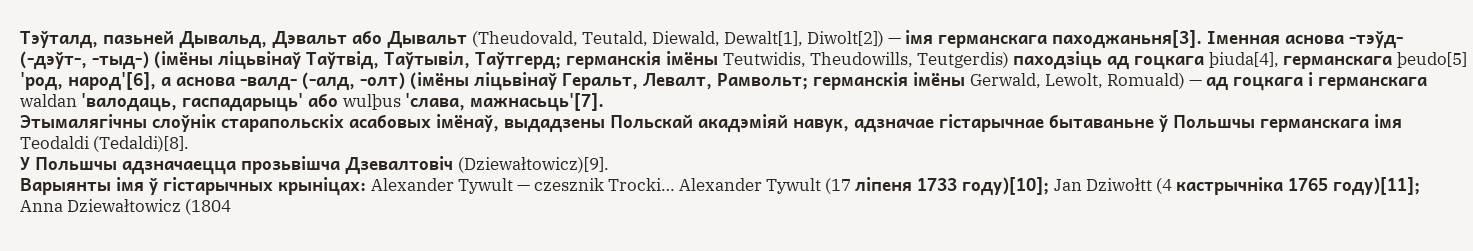Тэўталд, пазьней Дывальд, Дэвальт або Дывальт (Theudovald, Teutald, Diewald, Dewalt[1], Diwolt[2]) — імя германскага паходжаньня[3]. Іменная аснова -тэўд- (-дэўт-, -тыд-) (імёны ліцьвінаў Таўтвід, Таўтывіл, Таўтгерд; германскія імёны Teutwidis, Theudowills, Teutgerdis) паходзіць ад гоцкага þiuda[4], германскага þeudo[5] 'род, народ'[6], а аснова -валд- (-алд, -олт) (імёны ліцьвінаў Геральт, Левалт, Рамвольт; германскія імёны Gerwald, Lewolt, Romuald) — ад гоцкага і германскага waldan 'валодаць, гаспадарыць' або wulþus 'слава, мажнасьць'[7].
Этымалягічны слоўнік старапольскіх асабовых імёнаў, выдадзены Польскай акадэміяй навук, адзначае гістарычнае бытаваньне ў Польшчы германскага імя Teodaldi (Tedaldi)[8].
У Польшчы адзначаецца прозьвішча Дзевалтовіч (Dziewałtowicz)[9].
Варыянты імя ў гістарычных крыніцах: Alexander Tywult — czesznik Trocki… Alexander Tywult (17 ліпеня 1733 году)[10]; Jan Dziwołtt (4 кастрычніка 1765 году)[11]; Anna Dziewałtowicz (1804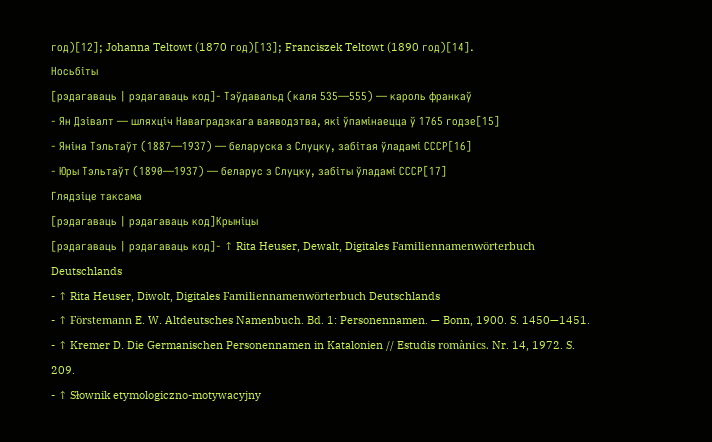год)[12]; Johanna Teltowt (1870 год)[13]; Franciszek Teltowt (1890 год)[14].
Носьбіты
[рэдагаваць | рэдагаваць код]- Тэўдавальд (каля 535—555) — кароль франкаў
- Ян Дзівалт — шляхціч Наваградзкага ваяводзтва, які ўпамінаецца ў 1765 годзе[15]
- Яніна Тэльтаўт (1887—1937) — беларуска з Слуцку, забітая ўладамі СССР[16]
- Юры Тэльтаўт (1890—1937) — беларус з Слуцку, забіты ўладамі СССР[17]
Глядзіце таксама
[рэдагаваць | рэдагаваць код]Крыніцы
[рэдагаваць | рэдагаваць код]- ↑ Rita Heuser, Dewalt, Digitales Familiennamenwörterbuch Deutschlands
- ↑ Rita Heuser, Diwolt, Digitales Familiennamenwörterbuch Deutschlands
- ↑ Förstemann E. W. Altdeutsches Namenbuch. Bd. 1: Personennamen. — Bonn, 1900. S. 1450—1451.
- ↑ Kremer D. Die Germanischen Personennamen in Katalonien // Estudis romànics. Nr. 14, 1972. S. 209.
- ↑ Słownik etymologiczno-motywacyjny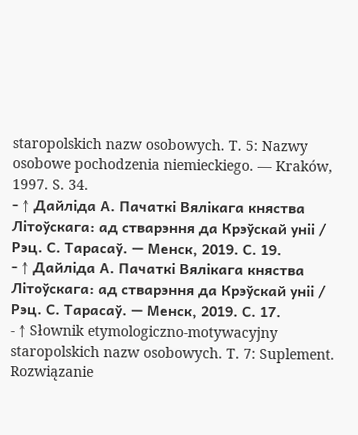staropolskich nazw osobowych. T. 5: Nazwy osobowe pochodzenia niemieckiego. — Kraków, 1997. S. 34.
- ↑ Дайліда А. Пачаткі Вялікага княства Літоўскага: ад стварэння да Крэўскай уніі / Рэц. С. Тарасаў. — Менск, 2019. С. 19.
- ↑ Дайліда А. Пачаткі Вялікага княства Літоўскага: ад стварэння да Крэўскай уніі / Рэц. С. Тарасаў. — Менск, 2019. С. 17.
- ↑ Słownik etymologiczno-motywacyjny staropolskich nazw osobowych. T. 7: Suplement. Rozwiązanie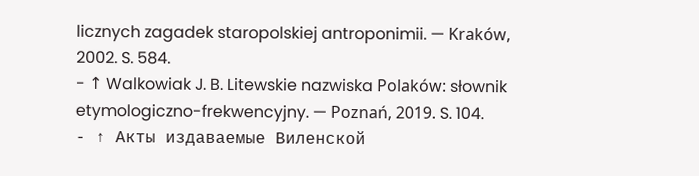licznych zagadek staropolskiej antroponimii. — Kraków, 2002. S. 584.
- ↑ Walkowiak J. B. Litewskie nazwiska Polaków: słownik etymologiczno-frekwencyjny. — Poznań, 2019. S. 104.
- ↑ Акты издаваемые Виленской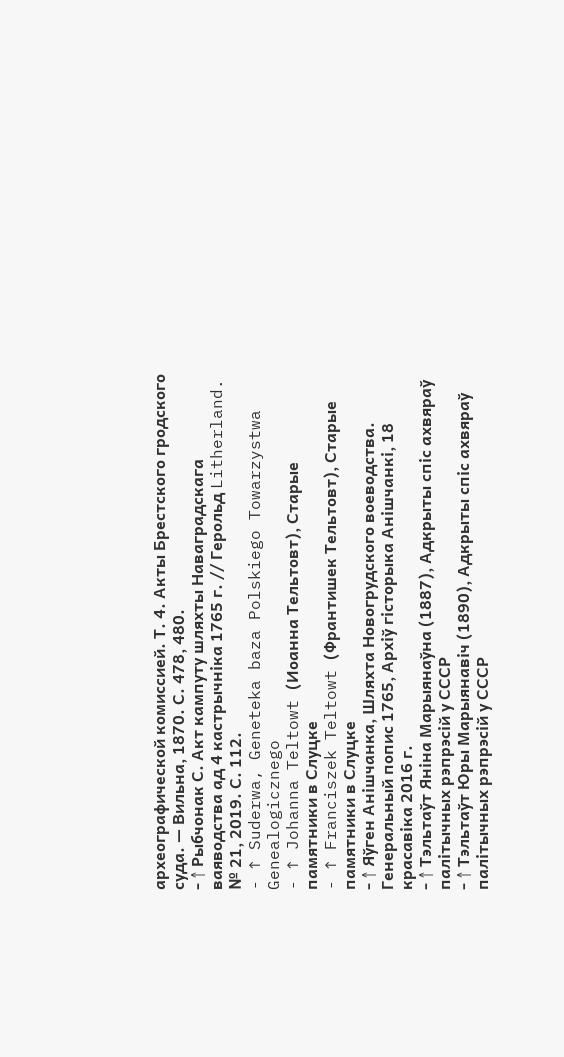археографической комиссией. Т. 4. Акты Брестского гродского суда. — Вильна, 1870. С. 478, 480.
- ↑ Рыбчонак С. Акт кампуту шляхты Наваградскага ваяводства ад 4 кастрычніка 1765 г. // Герольд Litherland. № 21, 2019. С. 112.
- ↑ Suderwa, Geneteka baza Polskiego Towarzystwa Genealogicznego
- ↑ Johanna Teltowt (Иоанна Тельтовт), Старые памятники в Слуцке
- ↑ Franciszek Teltowt (Франтишек Тельтовт), Старые памятники в Слуцке
- ↑ Яўген Анішчанка, Шляхта Новогрудского воеводства. Генеральный попис 1765, Архіў гісторыка Анішчанкі, 18 красавіка 2016 г.
- ↑ Тэльтаўт Яніна Марыянаўна (1887), Адкрыты спіс ахвяраў палітычных рэпрэсій у СССР
- ↑ Тэльтаўт Юры Марыянавіч (1890), Адкрыты спіс ахвяраў палітычных рэпрэсій у СССР